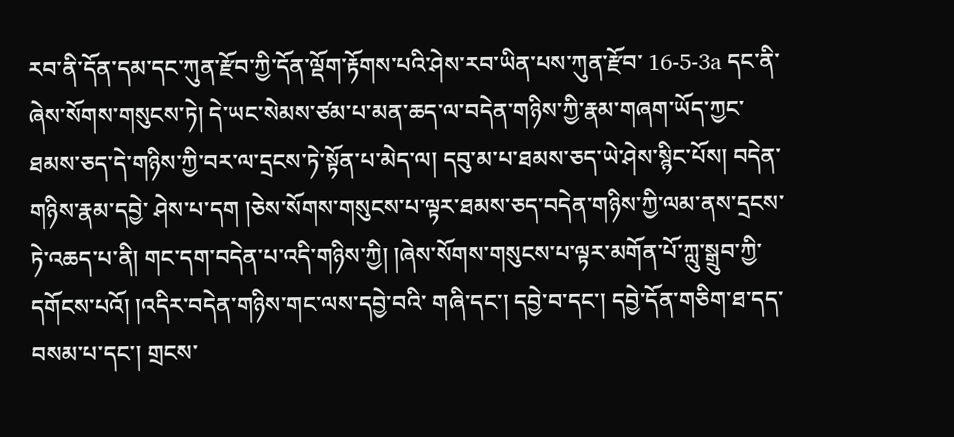རབ་ནི་དོན་དམ་དང་ཀུན་རྫོབ་ཀྱི་དོན་ལྡོག་རྟོགས་པའི་ཤེས་རབ་ཡིན་པས་ཀུན་རྫོབ་ 16-5-3a དང་ནི་ཞེས་སོགས་གསུངས་ཏེ། དེ་ཡང་སེམས་ཙམ་པ་མན་ཆད་ལ་བདེན་གཉིས་ཀྱི་རྣམ་གཞག་ཡོད་ཀྱང་ཐམས་ཅད་དེ་གཉིས་ཀྱི་བར་ལ་དྲངས་ཏེ་སྟོན་པ་མེད་ལ། དབུ་མ་པ་ཐམས་ཅད་ཡེ་ཤེས་སྙིང་པོས། བདེན་གཉིས་རྣམ་དབྱེ་ ཤེས་པ་དག །ཅེས་སོགས་གསུངས་པ་ལྟར་ཐམས་ཅད་བདེན་གཉིས་ཀྱི་ལམ་ནས་དྲངས་ཏེ་འཆད་པ་ནི། གང་དག་བདེན་པ་འདི་གཉིས་ཀྱི། །ཞེས་སོགས་གསུངས་པ་ལྟར་མགོན་པོ་ཀླུ་སྒྲུབ་ཀྱི་དགོངས་པའོ། །འདིར་བདེན་གཉིས་གང་ལས་དབྱེ་བའི་ གཞི་དང་། དབྱེ་བ་དང་། དབྱེ་དོན་གཅིག་ཐ་དད་བསམ་པ་དང་། གྲངས་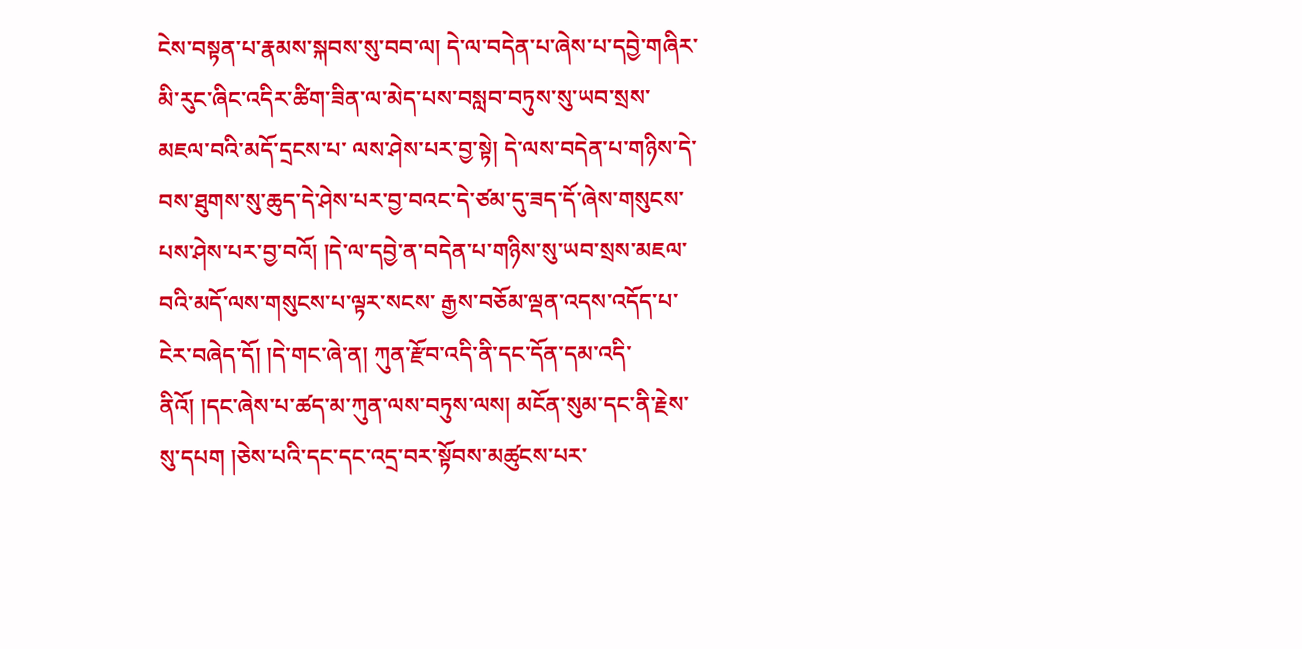ངེས་བསྟན་པ་རྣམས་སྐབས་སུ་བབ་ལ། དེ་ལ་བདེན་པ་ཞེས་པ་དབྱེ་གཞིར་མི་རུང་ཞིང་འདིར་ཚིག་ཟིན་ལ་མེད་པས་བསླབ་བཏུས་སུ་ཡབ་སྲས་མཇལ་བའི་མདོ་དྲངས་པ་ ལས་ཤེས་པར་བྱ་སྟེ། དེ་ལས་བདེན་པ་གཉིས་དེ་བས་ཐུགས་སུ་ཆུད་དེ་ཤེས་པར་བྱ་བའང་དེ་ཙམ་དུ་ཟད་དོ་ཞེས་གསུངས་པས་ཤེས་པར་བྱ་བའོ། །དེ་ལ་དབྱེ་ན་བདེན་པ་གཉིས་སུ་ཡབ་སྲས་མཇལ་བའི་མདོ་ལས་གསུངས་པ་ལྟར་སངས་ རྒྱས་བཅོམ་ལྡན་འདས་འདོད་པ་ངེར་བཞེད་དོ། །དེ་གང་ཞེ་ན། ཀུན་རྫོབ་འདི་ནི་དང་དོན་དམ་འདི་ནིའོ། །དང་ཞེས་པ་ཚད་མ་ཀུན་ལས་བཏུས་ལས། མངོན་སུམ་དང་ནི་རྗེས་སུ་དཔག །ཅེས་པའི་དང་དང་འདྲ་བར་སྟོབས་མཚུངས་པར་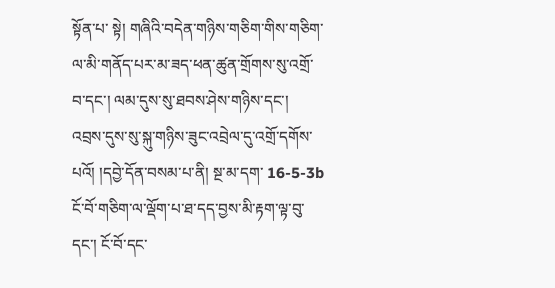སྟོན་པ་ སྟེ། གཞིའི་བདེན་གཉིས་གཅིག་གིས་གཅིག་ལ་མི་གནོད་པར་མ་ཟད་ཕན་ཚུན་གྲོགས་སུ་འགྲོ་བ་དང་། ལམ་དུས་སུ་ཐབས་ཤེས་གཉིས་དང་། འབྲས་དུས་སུ་སྐུ་གཉིས་ཟུང་འབྲེལ་དུ་འགྲོ་དགོས་པའོ། །དབྱེ་དོན་བསམ་པ་ནི། སྔ་མ་དག་ 16-5-3b ངོ་བོ་གཅིག་ལ་ལྡོག་པ་ཐ་དད་བྱས་མི་རྟག་ལྟ་བུ་དང་། ངོ་བོ་དང་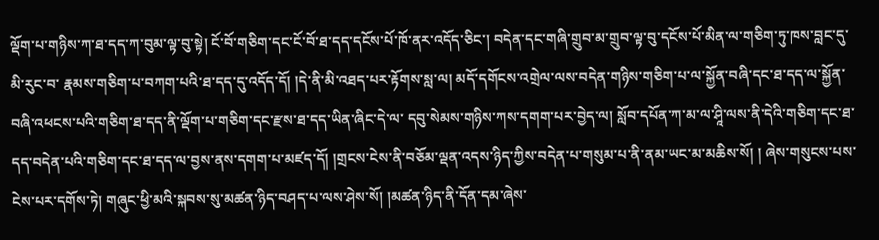ལྡོག་པ་གཉིས་ཀ་ཐ་དད་ཀ་བུམ་ལྟ་བུ་སྟེ། ངོ་བོ་གཅིག་དང་ངོ་བོ་ཐ་དད་དངོས་པོ་ཁོ་ནར་འདོད་ཅིང་། བདེན་དང་གཞི་གྲུབ་མ་གྲུབ་ལྟ་བུ་དངོས་པོ་མིན་ལ་གཅིག་ཏུ་ཁས་བླང་དུ་མི་རུང་བ་ རྣམས་གཅིག་པ་བཀག་པའི་ཐ་དད་དུ་འདོད་དོ། །དེ་ནི་མི་འཐད་པར་རྟོགས་སླ་ལ། མདོ་དགོངས་འགྲེལ་ལས་བདེན་གཉིས་གཅིག་པ་ལ་སྐྱོན་བཞི་དང་ཐ་དད་ལ་སྐྱོན་བཞི་འཕངས་པའི་གཅིག་ཐ་དད་ནི་ལྡོག་པ་གཅིག་དང་རྫས་ཐ་དད་ཡིན་ཞིང་དེ་ལ་ དབུ་སེམས་གཉིས་ཀས་དགག་པར་བྱེད་ལ། སློབ་དཔོན་ཀ་མ་ལ་ཤཱི་ལས་ནི་དེའི་གཅིག་དང་ཐ་དད་བདེན་པའི་གཅིག་དང་ཐ་དད་ལ་བྱས་ནས་དགག་པ་མཛད་དོ། །གྲངས་ངེས་ནི་བཅོམ་ལྡན་འདས་ཉིད་ཀྱིས་བདེན་པ་གསུམ་པ་ནི་ནམ་ཡང་མ་མཆིས་སོ། ། ཞེས་གསུངས་པས་ངེས་པར་དགོས་ཏེ། གཞུང་ཕྱི་མའི་སྐབས་སུ་མཚན་ཉིད་བཤད་པ་ལས་ཤེས་སོ། །མཚན་ཉིད་ནི་དོན་དམ་ཞེས་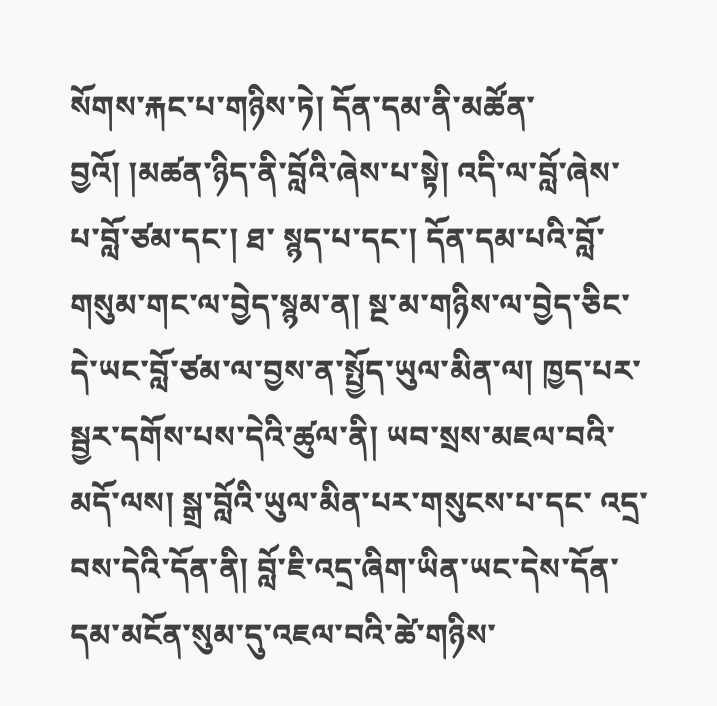སོགས་རྐང་པ་གཉིས་ཏེ། དོན་དམ་ནི་མཚོན་བྱའོ། །མཚན་ཉིད་ནི་བློའི་ཞེས་པ་སྟེ། འདི་ལ་བློ་ཞེས་པ་བློ་ཙམ་དང་། ཐ་ སྙད་པ་དང་། དོན་དམ་པའི་བློ་གསུམ་གང་ལ་བྱེད་སྙམ་ན། སྔ་མ་གཉིས་ལ་བྱེད་ཅིང་དེ་ཡང་བློ་ཙམ་ལ་བྱས་ན་སྤྱོད་ཡུལ་མིན་ལ། ཁྱད་པར་སྦྱར་དགོས་པས་དེའི་ཚུལ་ནི། ཡབ་སྲས་མཇལ་བའི་མདོ་ལས། སྒྲ་བློའི་ཡུལ་མིན་པར་གསུངས་པ་དང་ འདྲ་བས་དེའི་དོན་ནི། བློ་ཇི་འདྲ་ཞིག་ཡིན་ཡང་དེས་དོན་དམ་མངོན་སུམ་དུ་འཇལ་བའི་ཚེ་གཉིས་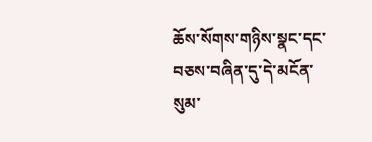ཆོས་སོགས་གཉིས་སྣང་དང་བཅས་བཞིན་དུ་དེ་མངོན་སུམ་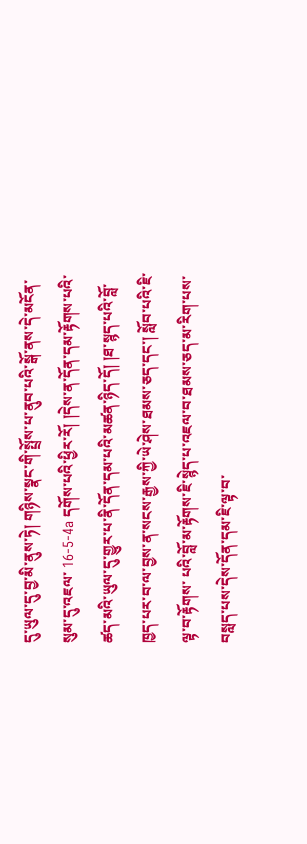དུ་ཡུལ་དུ་བྱ་མི་ནུས་ཏེ། གཉིས་སྣང་གི་སྤྲོས་པ་ནུབ་པའི་སྒོ་ནས་དེ་མངོན་སུམ་དུ་འཇལ་ 16-5-4a དགོས་པའི་ཕྱིར་རོ། །དེས་ན་དོན་དམ་རྟོགས་པའི་ཚད་མའི་ཡུལ་དུ་གྱུར་པ་ནི་དོན་དམ་པའི་མཚན་ཉིད་དོ། །ཐ་སྙད་པའི་བློ་ཁྱད་པར་བ་ལ་བྱས་ན་སངས་རྒྱས་ཀྱི་ཡེ་ཤེས་ཐམས་ཅད་དང་། སློབ་པའི་ཇི་ལྟ་བ་རྟོགས་ པའི་བློ་མ་རྟོགས་ཇི་སྙེད་པ་འཇལ་བ་ཐམས་ཅད་མ་རིག་པས་བསླད་པས་དེས་དོན་དམ་ཇི་ལྟ་བ་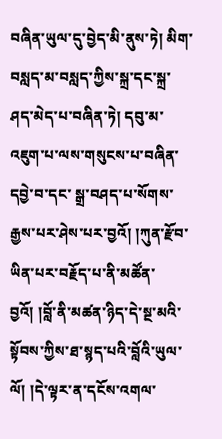བཞིན་ཡུལ་དུ་བྱེད་མི་ནུས་ཏེ། མིག་བསླད་མ་བསླད་ཀྱིས་སྐྲ་དང་སྐྲ་ཤད་མེད་པ་བཞིན་ཏེ། དབུ་མ་འཇུག་པ་ལས་གསུངས་པ་བཞིན་དབྱེ་བ་དང་ སྒྲ་བཤད་པ་སོགས་རྒྱས་པར་ཤེས་པར་བྱའོ། །ཀུན་རྫོབ་ཡིན་པར་བརྗོད་པ་ནི་མཚོན་བྱའོ། །བློ་ནི་མཚན་ཉིད་དེ་སྔ་མའི་སྟོབས་ཀྱིས་ཐ་སྙད་པའི་བློའི་ཡུལ་ལོ། །དེ་ལྟར་ན་དངོས་འགལ་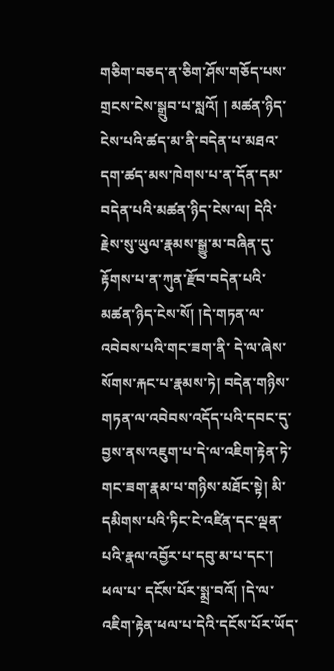གཅིག་བཅད་ན་ཅིག་ཤོས་གཅོད་པས་གྲངས་ངེས་སྒྲུབ་པ་སླའོ། ། མཚན་ཉིད་ངེས་པའི་ཚད་མ་ནི་བདེན་པ་མཐའ་དག་ཚད་མས་ཁེགས་པ་ན་དོན་དམ་བདེན་པའི་མཚན་ཉིད་ངེས་ལ། དེའི་རྗེས་སུ་ཡུལ་རྣམས་སྒྱུ་མ་བཞིན་དུ་རྟོགས་པ་ན་ཀུན་རྫོབ་བདེན་པའི་མཚན་ཉིད་ངེས་སོ། །དེ་གཏན་ལ་འབེབས་པའི་གང་ཟག་ནི་ དེ་ལ་ཞེས་སོགས་རྐང་པ་རྣམས་ཏེ། བདེན་གཉིས་གཏན་ལ་འབེབས་འདོད་པའི་དབང་དུ་བྱས་ནས་འཇུག་པ་དེ་ལ་འཇིག་རྟེན་ཏེ་གང་ཟག་རྣམ་པ་གཉིས་མཐོང་སྟེ། མི་དམིགས་པའི་ཏིང་ངེ་འཛིན་དང་ལྡན་པའི་རྣལ་འབྱོར་པ་དབུ་མ་པ་དང་། ཕལ་པ་ དངོས་པོར་སྨྲ་བའོ། །དེ་ལ་འཇིག་རྟེན་ཕལ་པ་དེའི་དངོས་པོར་ཡོད་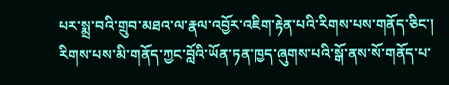པར་སྨྲ་བའི་གྲུབ་མཐའ་ལ་རྣལ་འབྱོར་འཇིག་རྟེན་པའི་རིགས་པས་གནོད་ཅིང་། རིགས་པས་མི་གནོད་ཀྱང་བློའི་ཡོན་ཏན་ཁྱད་ཞུགས་པའི་སྒོ་ནས་སོ་གནོད་པ་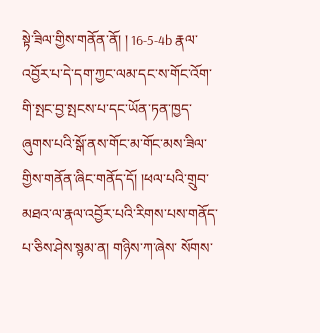སྟེ་ཟིལ་གྱིས་གནོན་ནོ། ། 16-5-4b རྣལ་འབྱོར་པ་དེ་དག་ཀྱང་ལམ་དང་ས་གོང་འོག་གི་སྤང་བྱ་སྤངས་པ་དང་ཡོན་ཏན་ཁྱད་ཞུགས་པའི་སྒོ་ནས་གོང་མ་གོང་མས་ཟིལ་གྱིས་གནོན་ཞིང་གནོད་དོ། །ཕལ་པའི་གྲུབ་མཐའ་ལ་རྣལ་འབྱོར་པའི་རིགས་པས་གནོད་པ་ཅིས་ཤེས་སྙམ་ན། གཉིས་ཀ་ཞེས་ སོགས་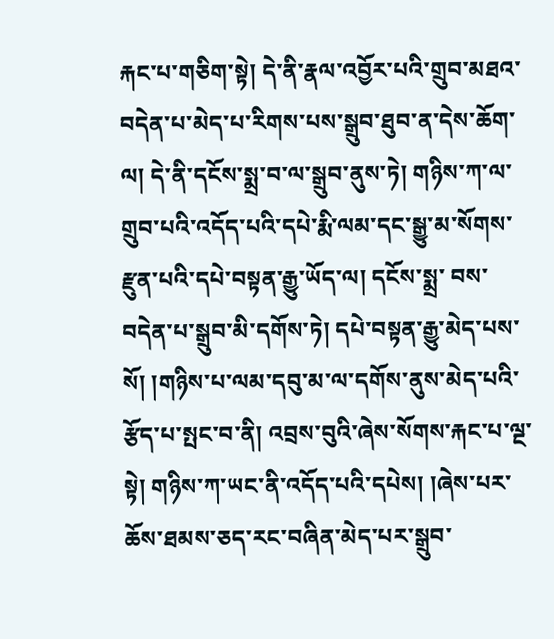རྐང་པ་གཅིག་སྟེ། དེ་ནི་རྣལ་འབྱོར་པའི་གྲུབ་མཐའ་བདེན་པ་མེད་པ་རིགས་པས་སྒྲུབ་ཐུབ་ན་དེས་ཆོག་ལ། དེ་ནི་དངོས་སྨྲ་བ་ལ་སྒྲུབ་ནུས་ཏེ། གཉིས་ཀ་ལ་གྲུབ་པའི་འདོད་པའི་དཔེ་རྨི་ལམ་དང་སྒྱུ་མ་སོགས་རྫུན་པའི་དཔེ་བསྟན་རྒྱུ་ཡོད་ལ། དངོས་སྨྲ་ བས་བདེན་པ་སྒྲུབ་མི་དགོས་ཏེ། དཔེ་བསྟན་རྒྱུ་མེད་པས་སོ། །གཉིས་པ་ལམ་དབུ་མ་ལ་དགོས་ནུས་མེད་པའི་རྩོད་པ་སྤང་བ་ནི། འབྲས་བུའི་ཞེས་སོགས་རྐང་པ་ལྔ་སྟེ། གཉིས་ཀ་ཡང་ནི་འདོད་པའི་དཔེས། །ཞེས་པར་ཆོས་ཐམས་ཅད་རང་བཞིན་མེད་པར་སྒྲུབ་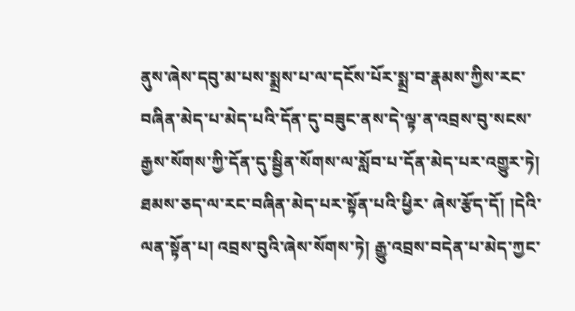ནུས་ཞེས་དབུ་མ་པས་སྨྲས་པ་ལ་དངོས་པོར་སྨྲ་བ་རྣམས་ཀྱིས་རང་བཞིན་མེད་པ་མེད་པའི་དོན་དུ་བཟུང་ནས་དེ་ལྟ་ན་འབྲས་བུ་སངས་རྒྱས་སོགས་ཀྱི་དོན་དུ་སྦྱིན་སོགས་ལ་སློབ་པ་དོན་མེད་པར་འགྱུར་ཏེ། ཐམས་ཅད་ལ་རང་བཞིན་མེད་པར་སྟོན་པའི་ཕྱིར་ ཞེས་རྩོད་དོ། །དེའི་ལན་སྟོན་པ། འབྲས་བུའི་ཞེས་སོགས་ཏེ། རྒྱུ་འབྲས་བདེན་པ་མེད་ཀྱང་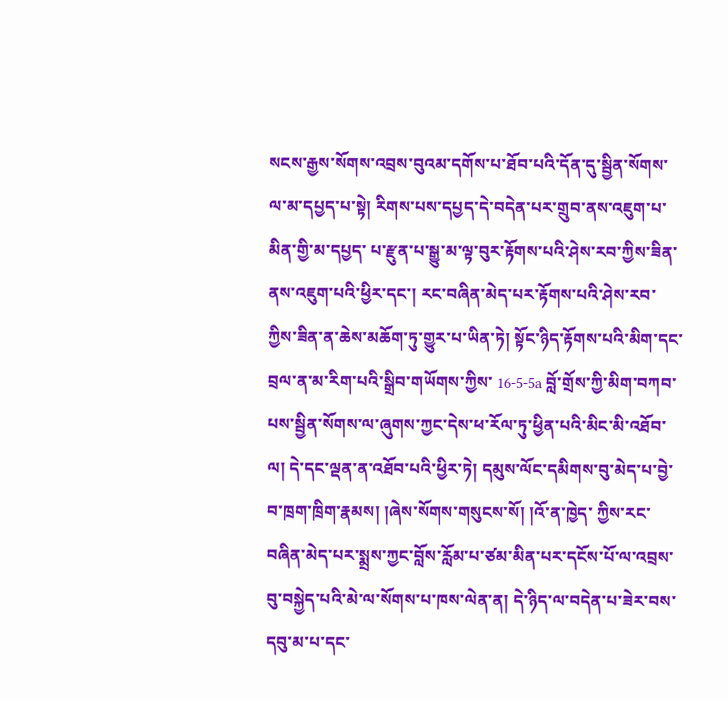སངས་རྒྱས་སོགས་འབྲས་བུའམ་དགོས་པ་ཐོབ་པའི་དོན་དུ་སྦྱིན་སོགས་ལ་མ་དཔྱད་པ་སྟེ། རིགས་པས་དཔྱད་དེ་བདེན་པར་གྲུབ་ནས་འཇུག་པ་མིན་གྱི་མ་དཔྱད་ པ་རྫུན་པ་སྒྱུ་མ་ལྟ་བུར་རྟོགས་པའི་ཤེས་རབ་ཀྱིས་ཟིན་ནས་འཇུག་པའི་ཕྱིར་དང་། རང་བཞིན་མེད་པར་རྟོགས་པའི་ཤེས་རབ་ཀྱིས་ཟིན་ན་ཆེས་མཆོག་ཏུ་གྱུར་པ་ཡིན་ཏེ། སྟོང་ཉིད་རྟོགས་པའི་མིག་དང་བྲལ་ན་མ་རིག་པའི་སྒྲིབ་གཡོགས་ཀྱིས་ 16-5-5a བློ་གྲོས་ཀྱི་མིག་བཀབ་པས་སྦྱིན་སོགས་ལ་ཞུགས་ཀྱང་དེས་ཕ་རོལ་ཏུ་ཕྱིན་པའི་མིང་མི་འཐོབ་ལ། དེ་དང་ལྡན་ན་འཐོབ་པའི་ཕྱིར་ཏེ། དམུས་ལོང་དམིགས་བུ་མེད་པ་བྱེ་བ་ཁྲག་ཁྲིག་རྣམས། །ཞེས་སོགས་གསུངས་སོ། །འོ་ན་ཁྱེད་ ཀྱིས་རང་བཞིན་མེད་པར་སྨྲས་ཀྱང་བློས་རློམ་པ་ཙམ་མིན་པར་དངོས་པོ་ལ་འབྲས་བུ་བསྐྱེད་པའི་མེ་ལ་སོགས་པ་ཁས་ལེན་ན། དེ་ཉིད་ལ་བདེན་པ་ཟེར་བས་དབུ་མ་པ་དང་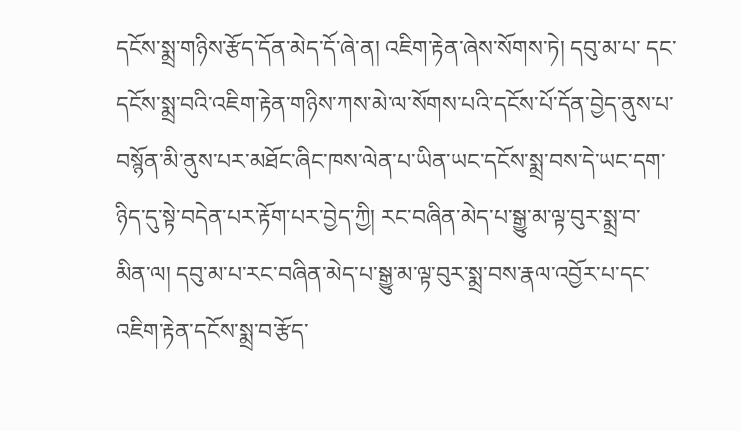དངོས་སྨྲ་གཉིས་རྩོད་དོན་མེད་དོ་ཞེ་ན། འཇིག་རྟེན་ཞེས་སོགས་ཏེ། དབུ་མ་པ་ དང་དངོས་སྨྲ་བའི་འཇིག་རྟེན་གཉིས་ཀས་མེ་ལ་སོགས་པའི་དངོས་པོ་དོན་བྱེད་ནུས་པ་བསྙོན་མི་ནུས་པར་མཐོང་ཞིང་ཁས་ལེན་པ་ཡིན་ཡང་དངོས་སྨྲ་བས་དེ་ཡང་དག་ཉིད་དུ་སྟེ་བདེན་པར་རྟོག་པར་བྱེད་ཀྱི། རང་བཞིན་མེད་པ་སྒྱུ་མ་ལྟ་བུར་སྨྲ་བ་ མིན་ལ། དབུ་མ་པ་རང་བཞིན་མེད་པ་སྒྱུ་མ་ལྟ་བུར་སྨྲ་བས་རྣལ་འབྱོར་པ་དང་འཇིག་རྟེན་དངོས་སྨྲ་བ་རྩོད་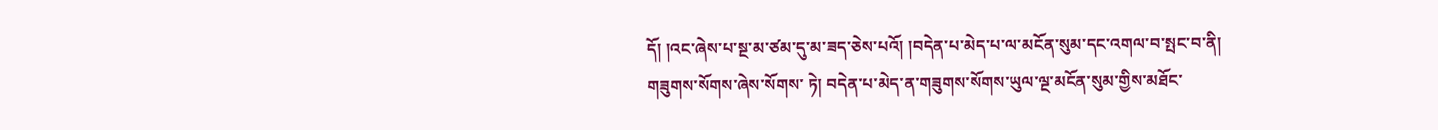དོ། །འང་ཞེས་པ་སྔ་མ་ཙམ་དུ་མ་ཟད་ཅེས་པའོ། །བདེན་པ་མེད་པ་ལ་མངོན་སུམ་དང་འགལ་བ་སྤང་བ་ནི། གཟུགས་སོགས་ཞེས་སོགས་ ཏེ། བདེན་པ་མེད་ན་གཟུགས་སོགས་ཡུལ་ལྔ་མངོན་སུམ་གྱིས་མཐོང་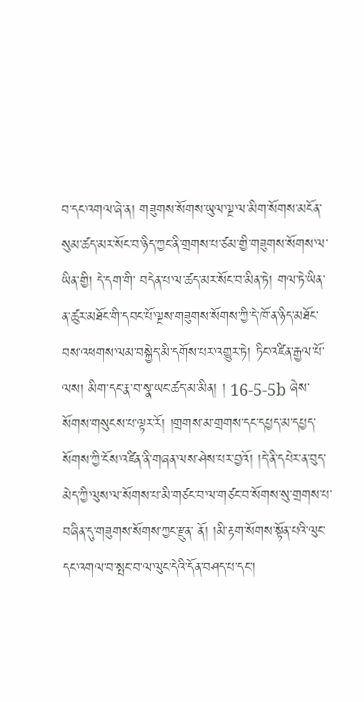བ་དང་འགལ་ཞེ་ན། གཟུགས་སོགས་ཡུལ་ལྔ་ལ་མིག་སོགས་མངོན་སུམ་ཚད་མར་སོང་བ་ཉིད་ཀྱང་ནི་གྲགས་པ་ཙམ་གྱི་གཟུགས་སོགས་ལ་ཡིན་གྱི། དེ་དག་གི་ བདེན་པ་ལ་ཚད་མར་སོང་བ་མིན་ཏེ། གལ་ཏེ་ཡིན་ན་ཚུར་མཐོང་གི་དབང་པོ་ལྔས་གཟུགས་སོགས་ཀྱི་དེ་ཁོ་ན་ཉིད་མཐོང་བས་འཕགས་ལམ་བསྐྱེད་མི་དགོས་པར་འགྱུར་ཏེ། ཏིང་འཛིན་རྒྱལ་པོ་ལས། མིག་དང་རྣ་བ་སྣ་ཡང་ཚད་མ་མིན། ། 16-5-5b ཞེས་སོགས་གསུངས་པ་ལྟར་རོ། །གྲགས་མ་གྲགས་དང་དཔྱད་མ་དཔྱད་སོགས་ཀྱི་ངོས་འཛིན་ནི་གཞན་ལས་ཤེས་པར་བྱའོ། །དེ་ནི་དཔེར་ན་བུད་མེད་ཀྱི་ལུས་ལ་སོགས་པ་མི་གཙང་བ་ལ་གཙང་བ་སོགས་སུ་གྲགས་པ་བཞིན་དུ་གཟུགས་སོགས་ཀྱང་རྫུན་ ནོ། །མི་རྟག་སོགས་སྟོན་པའི་ལུང་དང་འགལ་བ་སྤང་བ་ལ་ལུང་དེའི་དོན་བཤད་པ་དང་།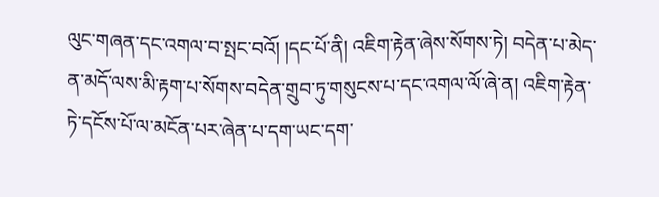ལུང་གཞན་དང་འགལ་བ་སྤང་བའོ། །དང་པོ་ནི། འཇིག་རྟེན་ཞེས་སོགས་ཏེ། བདེན་པ་མེད་ན་མདོ་ལས་མི་རྟག་པ་སོགས་བདེན་གྲུབ་ཏུ་གསུངས་པ་དང་འགལ་ལོ་ཞེ་ན། འཇིག་རྟེན་ཏེ་དངོས་པོ་ལ་མངོན་པར་ཞེན་པ་དག་ཡང་དག་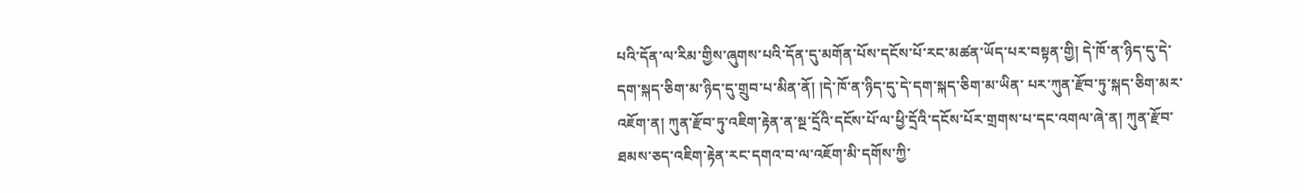པའི་དོན་ལ་རིམ་གྱིས་ཞུགས་པའི་དོན་དུ་མགོན་པོས་དངོས་པོ་རང་མཚན་ཡོད་པར་བསྟན་གྱི། དེ་ཁོ་ན་ཉིད་དུ་དེ་དག་སྐད་ཅིག་མ་ཉིད་དུ་གྲུབ་པ་མིན་ནོ། །དེ་ཁོ་ན་ཉིད་དུ་དེ་དག་སྐད་ཅིག་མ་ཡིན་ པར་ཀུན་རྫོབ་ཏུ་སྐད་ཅིག་མར་འཇོག་ན། ཀུན་རྫོབ་ཏུ་འཇིག་རྟེན་ན་སྔ་དྲོའི་དངོས་པོ་ལ་ཕྱི་དྲོའི་དངོས་པོར་གྲགས་པ་དང་འགལ་ཞེ་ན། ཀུན་རྫོབ་ཐམས་ཅད་འཇིག་རྟེན་རང་དགའ་བ་ལ་འཇོག་མི་དགོས་ཀྱི་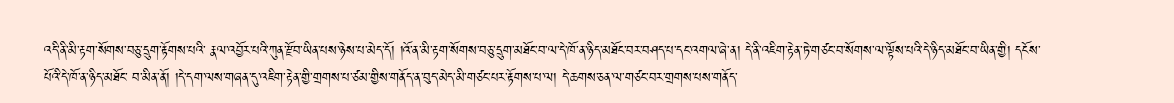འདི་ནི་མི་རྟག་སོགས་བཅུ་དྲུག་རྟོགས་པའི་ རྣལ་འབྱོར་པའི་ཀུན་རྫོབ་ཡིན་པས་ཉེས་པ་མེད་དོ། །འོ་ན་མི་རྟག་སོགས་བཅུ་དྲུག་མཐོང་བ་ལ་དེ་ཁོ་ན་ཉིད་མཐོང་བར་བཤད་པ་དང་འགལ་ཞེ་ན། དེ་ནི་འཇིག་རྟེན་ཏེ་གཙང་བ་སོགས་ལ་ལྟོས་པའི་དེ་ཉིད་མཐོང་བ་ཡིན་གྱི། དངོས་པོའི་དེ་ཁོ་ན་ཉིད་མཐོང་ བ་མིན་ནོ། །དེ་དག་ལས་གཞན་དུ་འཇིག་རྟེན་གྱི་གྲགས་པ་ཙམ་གྱིས་གནོད་ན་བུད་མེད་མི་གཙང་པར་རྟོགས་པ་ལ། དེ་ཆགས་ཅན་ལ་གཙང་བར་གྲགས་པས་གནོད་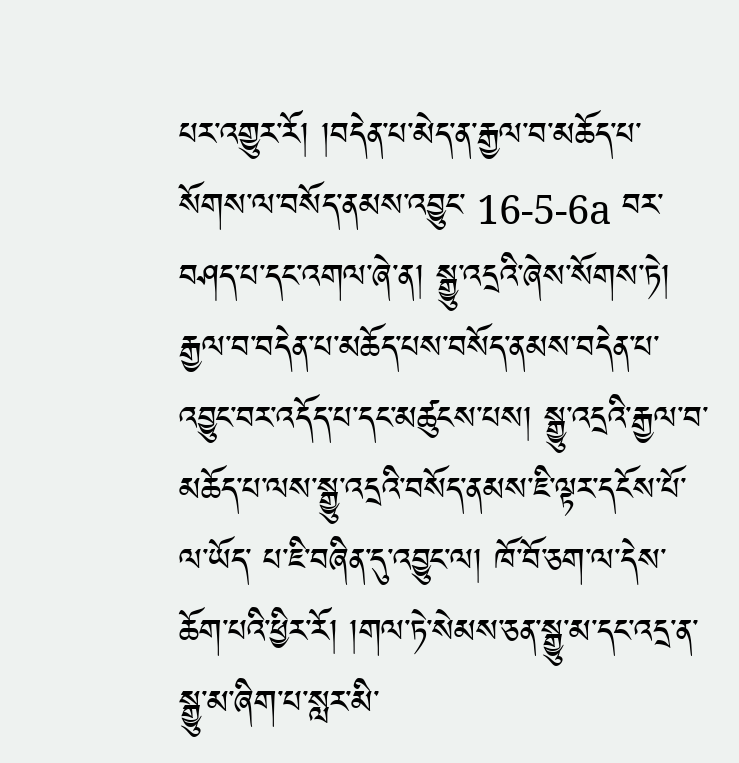པར་འགྱུར་རོ། །བདེན་པ་མེད་ན་རྒྱལ་བ་མཆོད་པ་སོགས་ལ་བསོད་ནམས་འབྱུང་ 16-5-6a བར་བཤད་པ་དང་འགལ་ཞེ་ན། སྒྱུ་འདྲའི་ཞེས་སོགས་ཏེ། རྒྱལ་བ་བདེན་པ་མཆོད་པས་བསོད་ནམས་བདེན་པ་འབྱུང་བར་འདོད་པ་དང་མཚུངས་པས། སྒྱུ་འདྲའི་རྒྱལ་བ་མཆོད་པ་ལས་སྒྱུ་འདྲའི་བསོད་ནམས་ཇི་ལྟར་དངོས་པོ་ལ་ཡོད་ པ་ཇི་བཞིན་དུ་འབྱུང་ལ། ཁོ་བོ་ཅག་ལ་དེས་ཆོག་པའི་ཕྱིར་རོ། །གལ་ཏེ་སེམས་ཅན་སྒྱུ་མ་དང་འདྲ་ན་སྒྱུ་མ་ཞིག་པ་སླར་མི་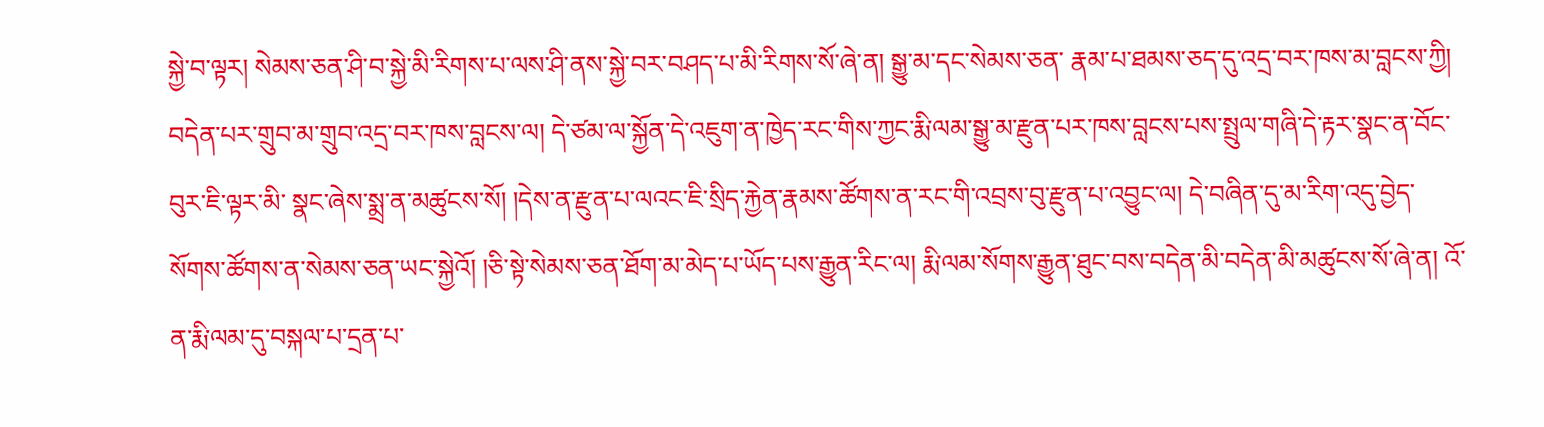སྐྱེ་བ་ལྟར། སེམས་ཅན་ཤི་བ་སྐྱེ་མི་རིགས་པ་ལས་ཤི་ནས་སྐྱེ་བར་བཤད་པ་མི་རིགས་སོ་ཞེ་ན། སྒྱུ་མ་དང་སེམས་ཅན་ རྣམ་པ་ཐམས་ཅད་དུ་འདྲ་བར་ཁས་མ་བླངས་ཀྱི། བདེན་པར་གྲུབ་མ་གྲུབ་འདྲ་བར་ཁས་བླངས་ལ། དེ་ཙམ་ལ་སྐྱོན་དེ་འཇུག་ན་ཁྱེད་རང་གིས་ཀྱང་རྨི་ལམ་སྒྱུ་མ་རྫུན་པར་ཁས་བླངས་པས་སྤྲུལ་གཞི་དེ་རྟར་སྣང་ན་བོང་བུར་ཇི་ལྟར་མི་ སྣང་ཞེས་སྨྲ་ན་མཚུངས་སོ། །དེས་ན་རྫུན་པ་ལའང་ཇི་སྲིད་རྐྱེན་རྣམས་ཚོགས་ན་རང་གི་འབྲས་བུ་རྫུན་པ་འབྱུང་ལ། དེ་བཞིན་དུ་མ་རིག་འདུ་བྱེད་སོགས་ཚོགས་ན་སེམས་ཅན་ཡང་སྐྱེའོ། །ཅི་སྟེ་སེམས་ཅན་ཐོག་མ་མེད་པ་ཡོད་པས་རྒྱུན་རིང་ལ། རྨི་ལམ་སོགས་རྒྱུན་ཐུང་བས་བདེན་མི་བདེན་མི་མཚུངས་སོ་ཞེ་ན། འོ་ན་རྨི་ལམ་དུ་བསྐལ་པ་དྲན་པ་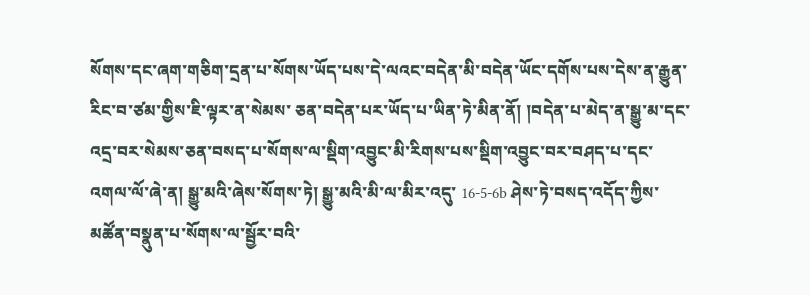སོགས་དང་ཞག་གཅིག་དྲན་པ་སོགས་ཡོད་པས་དེ་ལའང་བདེན་མི་བདེན་ཡོང་དགོས་པས་དེས་ན་རྒྱུན་རིང་བ་ཙམ་གྱིས་ཇི་ལྟར་ན་སེམས་ ཅན་བདེན་པར་ཡོད་པ་ཡིན་ཏེ་མིན་ནོ། །བདེན་པ་མེད་ན་སྒྱུ་མ་དང་འདྲ་བར་སེམས་ཅན་བསད་པ་སོགས་ལ་སྡིག་འབྱུང་མི་རིགས་པས་སྡིག་འབྱུང་བར་བཤད་པ་དང་འགལ་ལོ་ཞེ་ན། སྒྱུ་མའི་ཞེས་སོགས་ཏེ། སྒྱུ་མའི་མི་ལ་མིར་འདུ་ 16-5-6b ཤེས་ཏེ་བསད་འདོད་ཀྱིས་མཚོན་བསྣུན་པ་སོགས་ལ་སྦྱོར་བའི་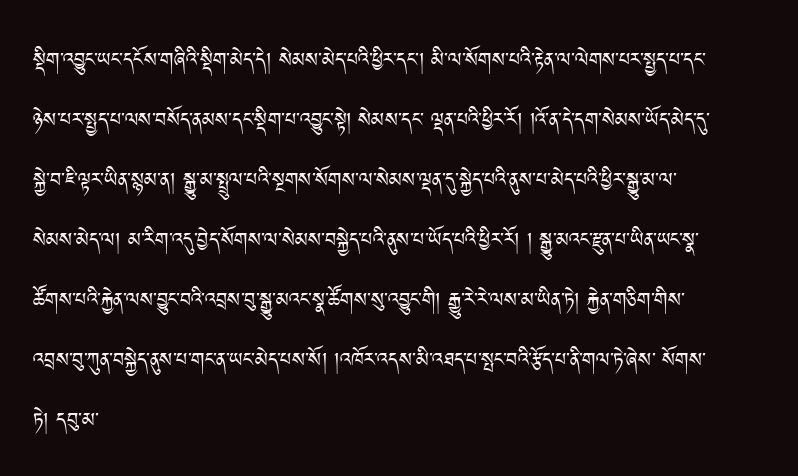སྡིག་འབྱུང་ཡང་དངོས་གཞིའི་སྡིག་མེད་དེ། སེམས་མེད་པའི་ཕྱིར་དང་། མི་ལ་སོགས་པའི་རྟེན་ལ་ལེགས་པར་སྤྱད་པ་དང་ཉེས་པར་སྤྱད་པ་ལས་བསོད་ནམས་དང་སྡིག་པ་འབྱུང་སྟེ། སེམས་དང་ ལྡན་པའི་ཕྱིར་རོ། །འོ་ན་དེ་དག་སེམས་ཡོད་མེད་དུ་སྐྱེ་བ་ཇི་ལྟར་ཡིན་སྙམ་ན། སྒྱུ་མ་སྤྲུལ་པའི་སྔགས་སོགས་ལ་སེམས་ལྡན་དུ་སྐྱེད་པའི་ནུས་པ་མེད་པའི་ཕྱིར་སྒྱུ་མ་ལ་སེམས་མེད་ལ། མ་རིག་འདུ་བྱེད་སོགས་ལ་སེམས་བསྐྱེད་པའི་ནུས་པ་ཡོད་པའི་ཕྱིར་རོ། ། སྒྱུ་མའང་རྫུན་པ་ཡིན་ཡང་སྣ་ཚོགས་པའི་རྐྱེན་ལས་བྱུང་བའི་འབྲས་བུ་སྒྱུ་མའང་སྣ་ཚོགས་སུ་འབྱུང་གི། རྒྱུ་རེ་རེ་ལས་མ་ཡིན་ཏེ། རྐྱེན་གཅིག་གིས་འབྲས་བུ་ཀུན་བསྐྱེད་ནུས་པ་གང་ན་ཡང་མེད་པས་སོ། །འཁོར་འདས་མི་འཐད་པ་སྤང་བའི་རྩོད་པ་ནི་གལ་ཏེ་ཞེས་ སོགས་ཏེ། དབུ་མ་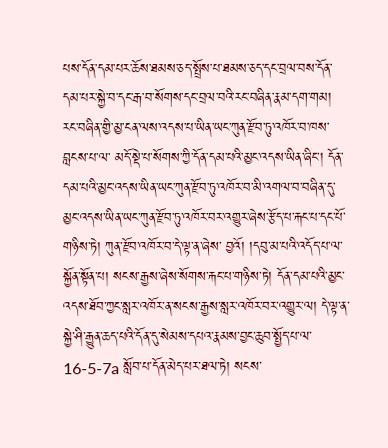པས་དོན་དམ་པར་ཆོས་ཐམས་ཅད་སྤྲོས་པ་ཐམས་ཅད་དང་བྲལ་བས་དོན་དམ་པར་སྐྱེ་བ་དང་རྒ་བ་སོགས་དང་བྲལ་བའི་རང་བཞིན་རྣམ་དག་གམ། རང་བཞིན་གྱི་མྱ་ངན་ལས་འདས་པ་ཡིན་ཡང་ཀུན་རྫོབ་ཏུ་འཁོར་བ་ཁས་བླངས་པ་ལ་ མདོ་སྡེ་པ་སོགས་ཀྱི་དོན་དམ་པའི་མྱང་འདས་ཡིན་ཞིང་། དོན་དམ་པའི་མྱང་འདས་ཡིན་ཡང་ཀུན་རྫོབ་ཏུ་འཁོར་བ་མི་འགལ་བ་བཞིན་དུ་མྱང་འདས་ཡིན་ཡང་ཀུན་རྫོབ་ཏུ་འཁོར་བར་འགྱུར་ཞེས་རྩོད་པ་རྐང་པ་དང་པོ་གཉིས་ཏེ། ཀུན་རྫོབ་འཁོར་བ་དེ་ལྟ་ན་ཞེས་ བྱའོ། །དབུ་མ་པའི་འདོད་པ་ལ་སྐྱོན་སྟོན་པ། སངས་རྒྱས་ཞེས་སོགས་རྐང་པ་གཉིས་ཏེ། དོན་དམ་པའི་མྱང་འདས་ཐོབ་ཀྱང་སླར་འཁོར་ན་སངས་རྒྱས་སླར་འཁོར་བར་འགྱུར་ལ། དེ་ལྟ་ན་སྐྱེ་ཤི་རྒྱུན་ཆད་པའི་དོན་དུ་སེམས་དཔའ་རྣམས་བྱང་ཆུབ་སྤྱོད་པ་ལ་ 16-5-7a སློབ་པ་དོན་མེད་པར་ཐལ་ཏེ། སངས་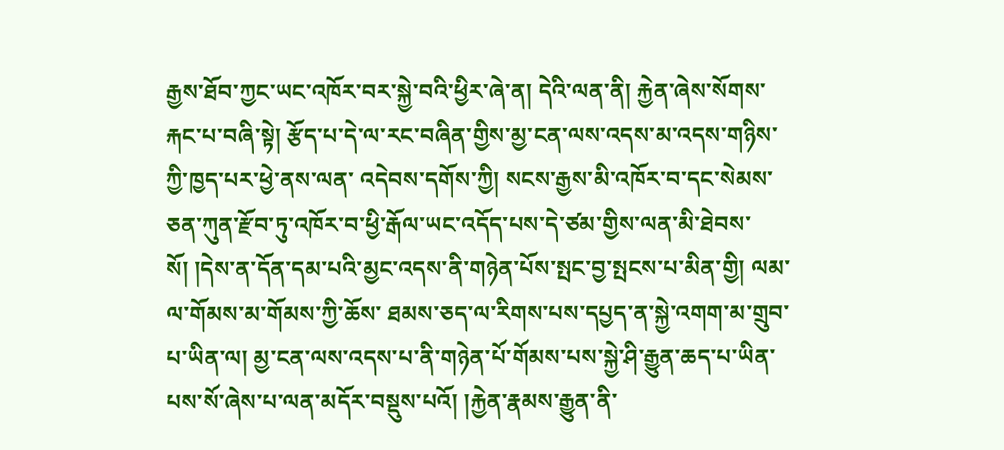རྒྱས་ཐོབ་ཀྱང་ཡང་འཁོར་བར་སྐྱེ་བའི་ཕྱིར་ཞེ་ན། དེའི་ལན་ནི། རྐྱེན་ཞེས་སོགས་རྐང་པ་བཞི་སྟེ། རྩོད་པ་དེ་ལ་རང་བཞིན་གྱིས་མྱ་ངན་ལས་འདས་མ་འདས་གཉིས་ཀྱི་ཁྱད་པར་ཕྱེ་ནས་ལན་ འདེབས་དགོས་ཀྱི། སངས་རྒྱས་མི་འཁོར་བ་དང་སེམས་ཅན་ཀུན་རྫོབ་ཏུ་འཁོར་བ་ཕྱི་རྒོལ་ཡང་འདོད་པས་དེ་ཙམ་གྱིས་ལན་མི་ཐེབས་སོ། །དེས་ན་དོན་དམ་པའི་མྱང་འདས་ནི་གཉེན་པོས་སྤང་བྱ་སྤངས་པ་མིན་གྱི། ལམ་ལ་གོམས་མ་གོམས་ཀྱི་ཆོས་ ཐམས་ཅད་ལ་རིགས་པས་དཔྱད་ན་སྐྱེ་འགག་མ་གྲུབ་པ་ཡིན་ལ། མྱ་ངན་ལས་འདས་པ་ནི་གཉེན་པོ་གོམས་པས་སྐྱེ་ཤི་རྒྱུན་ཆད་པ་ཡིན་པས་སོ་ཞེས་པ་ལན་མདོར་བསྡུས་པའོ། །རྐྱེན་རྣམས་རྒྱུན་ནི་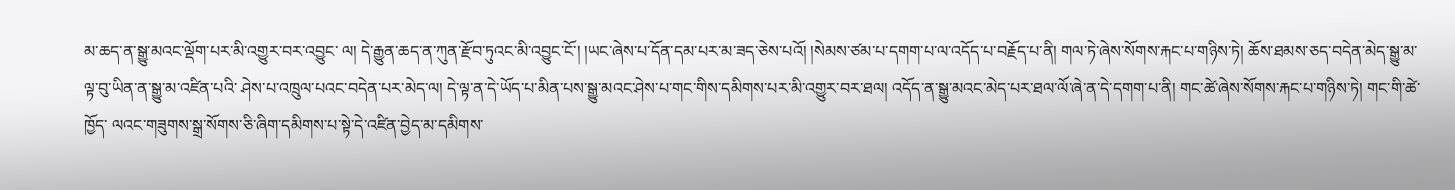མ་ཆད་ན་སྒྱུ་མའང་ལྡོག་པར་མི་འགྱུར་བར་འབྱུང་ ལ། དེ་རྒྱུན་ཆད་ན་ཀུན་རྫོབ་ཏུའང་མི་འབྱུང་ངོ་། །ཡང་ཞེས་པ་དོན་དམ་པར་མ་ཟད་ཅེས་པའོ། །སེམས་ཙམ་པ་དགག་པ་ལ་འདོད་པ་བརྗོད་པ་ནི། གལ་ཏེ་ཞེས་སོགས་རྐང་པ་གཉིས་ཏེ། ཆོས་ཐམས་ཅད་བདེན་མེད་སྒྱུ་མ་ལྟ་བུ་ཡིན་ན་སྒྱུ་མ་འཛིན་པའི་ ཤེས་པ་འཁྲུལ་པའང་བདེན་པར་མེད་ལ། དེ་ལྟ་ན་དེ་ཡོད་པ་མིན་པས་སྒྱུ་མའང་ཤེས་པ་གང་གིས་དམིགས་པར་མི་འགྱུར་བར་ཐལ། འདོད་ན་སྒྱུ་མའང་མེད་པར་ཐལ་ལོ་ཞེ་ན་དེ་དགག་པ་ནི། གང་ཚེ་ཞེས་སོགས་རྐང་པ་གཉིས་ཏེ། གང་གི་ཚེ་ཁྱོད་ ལའང་གཟུགས་སྒྲ་སོགས་ཅི་ཞིག་དམིགས་པ་སྟེ་དེ་འཛིན་བྱེད་མ་དམིགས་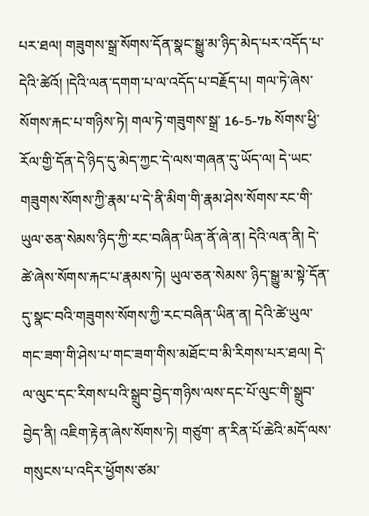པར་ཐལ། གཟུགས་སྒྲ་སོགས་དོན་སྣང་སྒྱུ་མ་ཉིད་མེད་པར་འདོད་པ་དེའི་ཚེའོ། །དེའི་ལན་དགག་པ་ལ་འདོད་པ་བརྗོད་པ། གལ་ཏེ་ཞེས་སོགས་རྐང་པ་གཉིས་ཏེ། གལ་ཏེ་གཟུགས་སྒྲ་ 16-5-7b སོགས་ཕྱི་རོལ་གྱི་དོན་དེ་ཉིད་དུ་མེད་ཀྱང་དེ་ལས་གཞན་དུ་ཡོད་ལ། དེ་ཡང་གཟུགས་སོགས་ཀྱི་རྣམ་པ་དེ་ནི་མིག་གི་རྣམ་ཤེས་སོགས་རང་གི་ཡུལ་ཅན་སེམས་ཉིད་ཀྱི་རང་བཞིན་ཡིན་ནོ་ཞེ་ན། དེའི་ལན་ནི། དེ་ཚེ་ཞེས་སོགས་རྐང་པ་རྣམས་ཏེ། ཡུལ་ཅན་སེམས་ ཉིད་སྒྱུ་མ་སྟེ་དོན་དུ་སྣང་བའི་གཟུགས་སོགས་ཀྱི་རང་བཞིན་ཡིན་ན། དེའི་ཚེ་ཡུལ་གང་ཟག་གི་ཤེས་པ་གང་ཟག་གིས་མཐོང་བ་མི་རིགས་པར་ཐལ། དེ་ལ་ལུང་དང་རིགས་པའི་སྒྲུབ་བྱེད་གཉིས་ལས་དང་པོ་ལུང་གི་སྒྲུབ་བྱེད་ནི། འཇིག་རྟེན་ཞེས་སོགས་ཏེ། གཙུག་ ན་རིན་པོ་ཆེའི་མདོ་ལས་གསུངས་པ་འདིར་ཕྱོགས་ཙམ་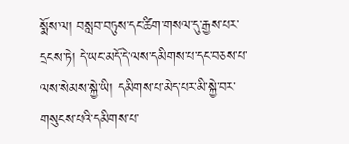སྨོས་ལ། བསླབ་བཏུས་དང་ཚིག་གསལ་དུ་རྒྱས་པར་དྲངས་ཏེ། དེ་ཡང་མདོ་དེ་ལས་དམིགས་པ་དང་བཅས་པ་ལས་སེམས་སྐྱེ་ཡི། དམིགས་པ་མེད་པར་མི་སྐྱེ་བར་གསུངས་པའི་དམིགས་པ་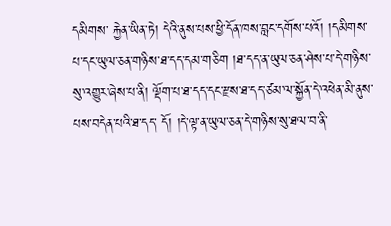དམིགས་ རྐྱེན་ཡིན་ཏེ། དེའི་ནུས་པས་ཕྱི་དོན་ཁས་བླང་དགོས་པའོ། །དམིགས་པ་དང་ཡུལ་ཅན་གཉིས་ཐ་དད་དམ་གཅིག །ཐ་དད་ན་ཡུལ་ཅན་ཤེས་པ་དེ་གཉིས་སུ་འགྱུར་ཞེས་པ་ནི། ལྡོག་པ་ཐ་དད་དང་རྫས་ཐ་དད་ཙམ་ལ་སྐྱོན་དེ་འཕེན་མི་ནུས་པས་བདེན་པའི་ཐ་དད་ དོ། །དེ་ལྟ་ན་ཡུལ་ཅན་དེ་གཉིས་སུ་ཐལ་བ་ནི་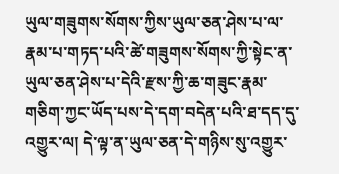ཡུལ་གཟུགས་སོགས་ཀྱིས་ཡུལ་ཅན་ཤེས་པ་ལ་རྣམ་པ་གཏད་པའི་ཚེ་གཟུགས་སོགས་ཀྱི་སྟེང་ན་ཡུལ་ཅན་ཤེས་པ་དེའི་རྫས་ཀྱི་ཆ་གཟུང་རྣམ་གཅིག་ཀྱང་ཡོད་པས་དེ་དག་བདེན་པའི་ཐ་དད་དུ་འགྱུར་ལ། དེ་ལྟ་ན་ཡུལ་ཅན་དེ་གཉིས་སུ་འགྱུར་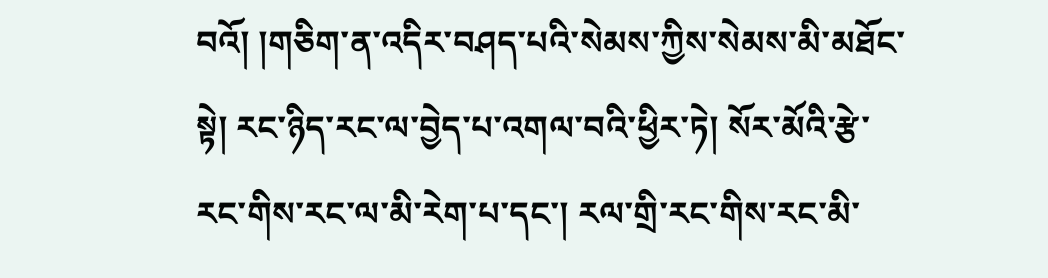བའོ། །གཅིག་ན་འདིར་བཤད་པའི་སེམས་ཀྱིས་སེམས་མི་མཐོང་སྟེ། རང་ཉིད་རང་ལ་བྱེད་པ་འགལ་བའི་ཕྱིར་ཏེ། སོར་མོའི་རྩེ་རང་གིས་རང་ལ་མི་རེག་པ་དང་། རལ་གྲི་རང་གིས་རང་མི་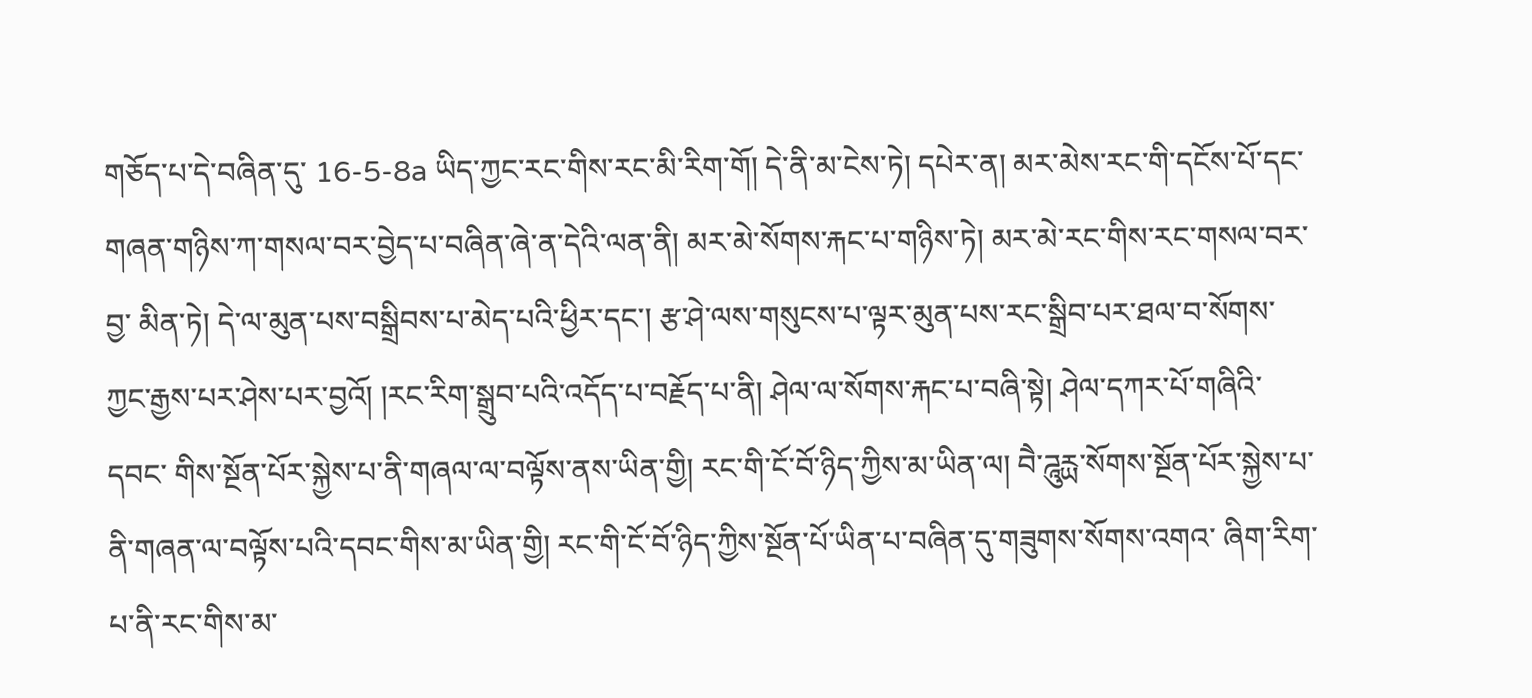གཅོད་པ་དེ་བཞིན་དུ་ 16-5-8a ཡིད་ཀྱང་རང་གིས་རང་མི་རིག་གོ། དེ་ནི་མ་ངེས་ཏེ། དཔེར་ན། མར་མེས་རང་གི་དངོས་པོ་དང་གཞན་གཉིས་ཀ་གསལ་བར་བྱེད་པ་བཞིན་ཞེ་ན་དེའི་ལན་ནི། མར་མེ་སོགས་རྐང་པ་གཉིས་ཏེ། མར་མེ་རང་གིས་རང་གསལ་བར་བྱ་ མིན་ཏེ། དེ་ལ་མུན་པས་བསྒྲིབས་པ་མེད་པའི་ཕྱིར་དང་། རྩ་ཤེ་ལས་གསུངས་པ་ལྟར་མུན་པས་རང་སྒྲིབ་པར་ཐལ་བ་སོགས་ཀྱང་རྒྱས་པར་ཤེས་པར་བྱའོ། །རང་རིག་སྒྲུབ་པའི་འདོད་པ་བརྗོད་པ་ནི། ཤེལ་ལ་སོགས་རྐང་པ་བཞི་སྟེ། ཤེལ་དཀར་པོ་གཞིའི་དབང་ གིས་སྔོན་པོར་སྐྱེས་པ་ནི་གཞལ་ལ་བལྟོས་ནས་ཡིན་གྱི། རང་གི་ངོ་བོ་ཉིད་ཀྱིས་མ་ཡིན་ལ། བཻ་ཌཱུརྻ་སོགས་སྔོན་པོར་སྐྱེས་པ་ནི་གཞན་ལ་བལྟོས་པའི་དབང་གིས་མ་ཡིན་གྱི། རང་གི་ངོ་བོ་ཉིད་ཀྱིས་སྔོན་པོ་ཡིན་པ་བཞིན་དུ་གཟུགས་སོགས་འགའ་ ཞིག་རིག་པ་ནི་རང་གིས་མ་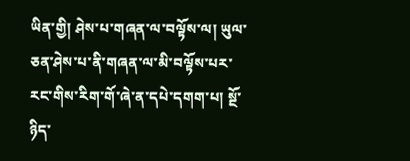ཡིན་གྱི། ཤེས་པ་གཞན་ལ་བལྟོས་ལ། ཡུལ་ཅན་ཤེས་པ་ནི་གཞན་ལ་མི་བལྟོས་པར་རང་གིས་རིག་གོ་ཞེ་ན་དཔེ་དགག་པ། སྔོ་ཉིད་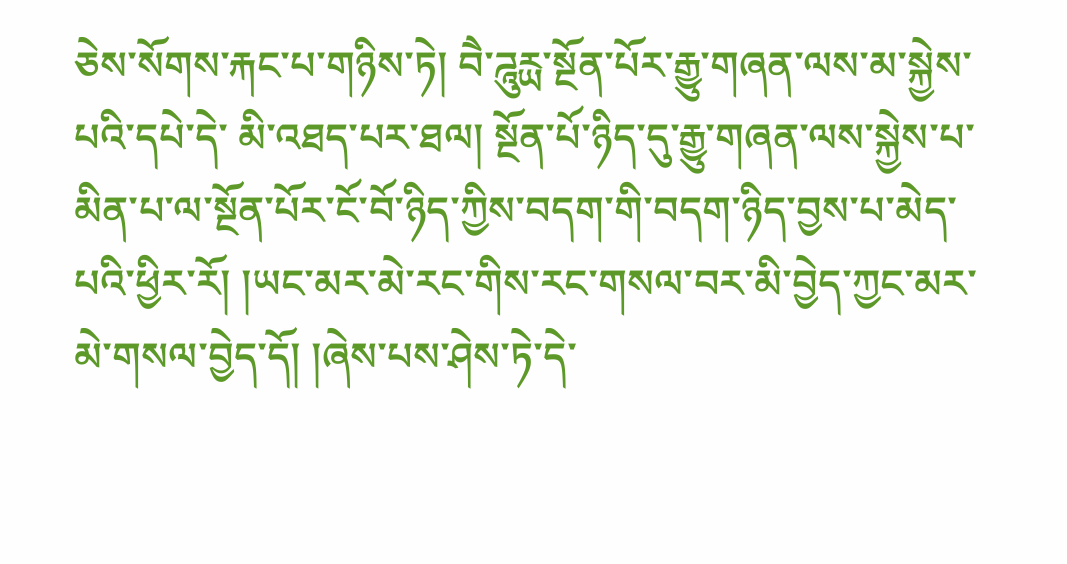ཅེས་སོགས་རྐང་པ་གཉིས་ཏེ། བཻ་ཌཱུརྻ་སྔོན་པོར་རྒྱུ་གཞན་ལས་མ་སྐྱེས་པའི་དཔེ་དེ་ མི་འཐད་པར་ཐལ། སྔོན་པོ་ཉིད་དུ་རྒྱུ་གཞན་ལས་སྐྱེས་པ་མིན་པ་ལ་སྔོན་པོར་ངོ་བོ་ཉིད་ཀྱིས་བདག་གི་བདག་ཉིད་བྱས་པ་མེད་པའི་ཕྱིར་རོ། །ཡང་མར་མེ་རང་གིས་རང་གསལ་བར་མི་བྱེད་ཀྱང་མར་མེ་གསལ་བྱེད་དོ། །ཞེས་པས་ཤེས་ཏེ་དེ་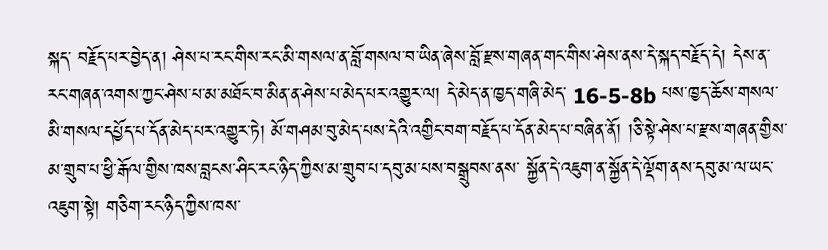སྐད་ བརྗོད་པར་བྱེད་ན། ཤེས་པ་རང་གིས་རང་མི་གསལ་ན་བློ་གསལ་བ་ཡིན་ཞེས་བློ་རྫས་གཞན་གང་གིས་ཤེས་ནས་དེ་སྐད་བརྗོད་དེ། དེས་ན་རང་གཞན་འགས་ཀྱང་ཤེས་པ་མ་མཐོང་བ་མིན་ན་ཤེས་པ་མེད་པར་འགྱུར་ལ། དེ་མེད་ན་ཁྱད་གཞི་མེད་ 16-5-8b པས་ཁྱད་ཆོས་གསལ་མི་གསལ་དཔྱོད་པ་དོན་མེད་པར་འགྱུར་ཏེ། མོ་གཤམ་བུ་མེད་པས་དེའི་འགྱིང་བག་བརྗོད་པ་དོན་མེད་པ་བཞིན་ནོ། །ཅི་སྟེ་ཤེས་པ་རྫས་གཞན་གྱིས་མ་གྲུབ་པ་ཕྱི་རྒོལ་གྱིས་ཁས་བླངས་ཤིང་རང་ཉིད་ཀྱིས་མ་གྲུབ་པ་དབུ་མ་པས་བསྒྲུབས་ནས་ སྐྱོན་དེ་འཇུག་ན་སྐྱོན་དེ་ལྡོག་ནས་དབུ་མ་ལ་ཡང་འཇུག་སྟེ། གཅིག་རང་ཉིད་ཀྱིས་ཁས་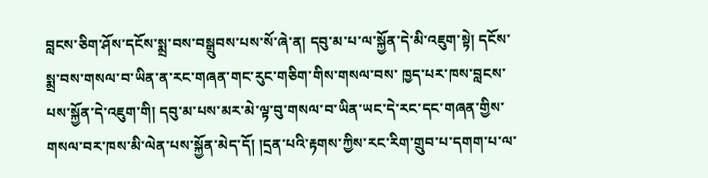བླངས་ཅིག་ཤོས་དངོས་སྨྲ་བས་བསྒྲུབས་པས་སོ་ཞེ་ན། དབུ་མ་པ་ལ་སྐྱོན་དེ་མི་འཇུག་སྟེ། དངོས་སྨྲ་བས་གསལ་བ་ཡིན་ན་རང་གཞན་གང་རུང་གཅིག་གིས་གསལ་བས་ ཁྱད་པར་ཁས་བླངས་པས་སྐྱོན་དེ་འཇུག་གི། དབུ་མ་པས་མར་མེ་ལྟ་བུ་གསལ་བ་ཡིན་ཡང་དེ་རང་དང་གཞན་གྱིས་གསལ་བར་ཁས་མི་ལེན་པས་སྐྱོན་མེད་དོ། །དྲན་པའི་རྟགས་ཀྱིས་རང་རིག་གྲུབ་པ་དགག་པ་ལ་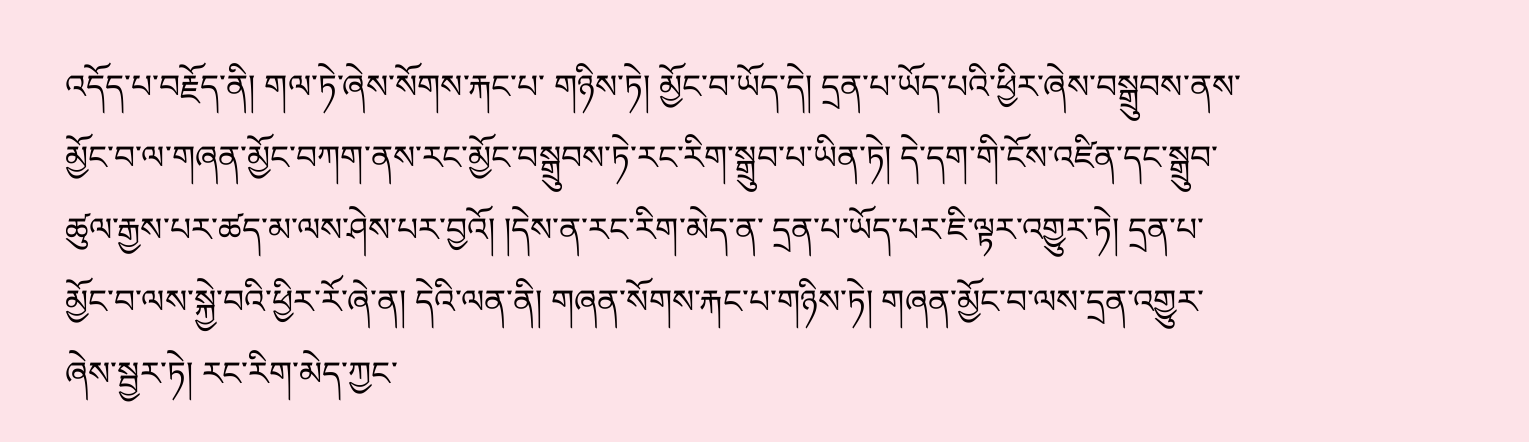འདོད་པ་བརྗོད་ནི། གལ་ཏེ་ཞེས་སོགས་རྐང་པ་ གཉིས་ཏེ། མྱོང་བ་ཡོད་དེ། དྲན་པ་ཡོད་པའི་ཕྱིར་ཞེས་བསྒྲུབས་ནས་མྱོང་བ་ལ་གཞན་མྱོང་བཀག་ནས་རང་མྱོང་བསྒྲུབས་ཏེ་རང་རིག་སྒྲུབ་པ་ཡིན་ཏེ། དེ་དག་གི་ངོས་འཛིན་དང་སྒྲུབ་ཚུལ་རྒྱས་པར་ཚད་མ་ལས་ཤེས་པར་བྱའོ། །དེས་ན་རང་རིག་མེད་ན་ དྲན་པ་ཡོད་པར་ཇི་ལྟར་འགྱུར་ཏེ། དྲན་པ་མྱོང་བ་ལས་སྐྱེ་བའི་ཕྱིར་རོ་ཞེ་ན། དེའི་ལན་ནི། གཞན་སོགས་རྐང་པ་གཉིས་ཏེ། གཞན་མྱོང་བ་ལས་དྲན་འགྱུར་ཞེས་སྦྱར་ཏེ། རང་རིག་མེད་ཀྱང་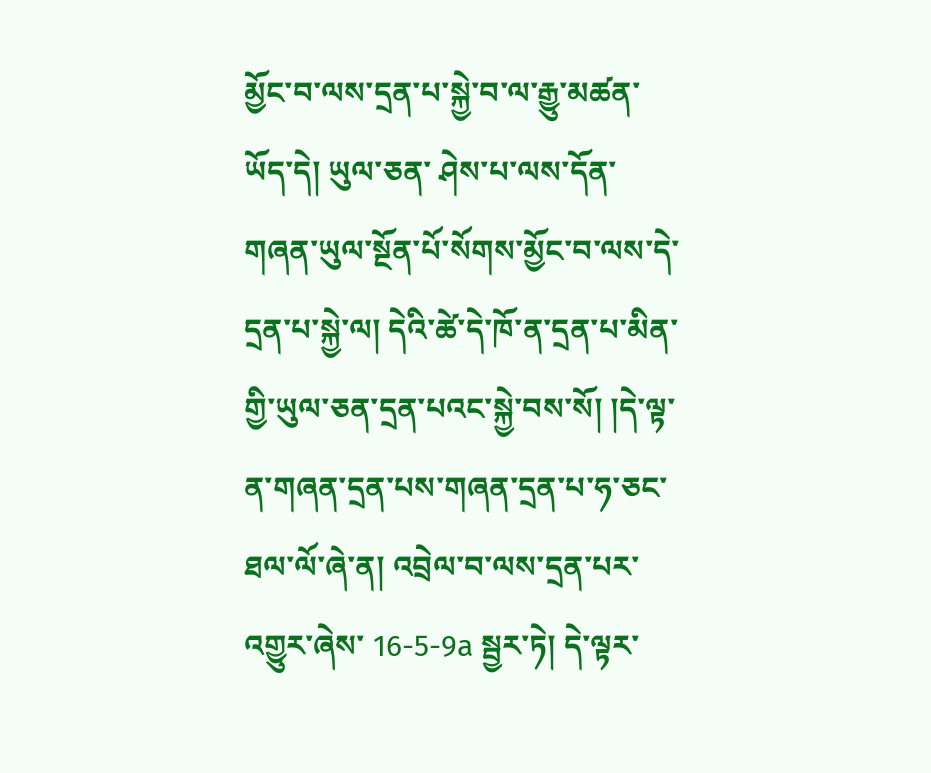མྱོང་བ་ལས་དྲན་པ་སྐྱེ་བ་ལ་རྒྱུ་མཚན་ཡོད་དེ། ཡུལ་ཅན་ ཤེས་པ་ལས་དོན་གཞན་ཡུལ་སྔོན་པོ་སོགས་མྱོང་བ་ལས་དེ་དྲན་པ་སྐྱེ་ལ། དེའི་ཚེ་དེ་ཁོ་ན་དྲན་པ་མིན་གྱི་ཡུལ་ཅན་དྲན་པའང་སྐྱེ་བས་སོ། །དེ་ལྟ་ན་གཞན་དྲན་པས་གཞན་དྲན་པ་ཧ་ཅང་ཐལ་ལོ་ཞེ་ན། འབྲེལ་བ་ལས་དྲན་པར་འགྱུར་ཞེས་ 16-5-9a སྦྱར་ཏེ། དེ་ལྟར་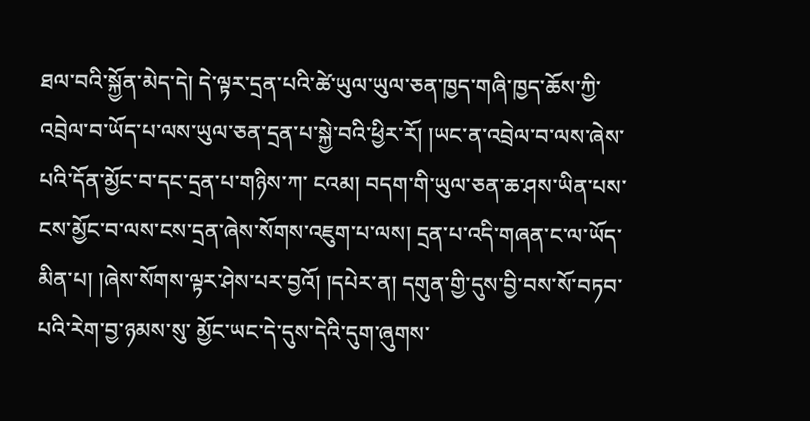ཐལ་བའི་སྐྱོན་མེད་དེ། དེ་ལྟར་དྲན་པའི་ཚེ་ཡུལ་ཡུལ་ཅན་ཁྱད་གཞི་ཁྱད་ཆོས་ཀྱི་འབྲེལ་བ་ཡོད་པ་ལས་ཡུལ་ཅན་དྲན་པ་སྐྱེ་བའི་ཕྱིར་རོ། །ཡང་ན་འབྲེལ་བ་ལས་ཞེས་པའི་དོན་མྱོང་བ་དང་དྲན་པ་གཉིས་ཀ་ ངའམ། བདག་གི་ཡུལ་ཅན་ཆ་ཤས་ཡིན་པས་ངས་མྱོང་བ་ལས་ངས་དྲན་ཞེས་སོགས་འཇུག་པ་ལས། དྲན་པ་འདི་གཞན་ང་ལ་ཡོད་མིན་པ། །ཞེས་སོགས་ལྟར་ཤེས་པར་བྱའོ། །དཔེར་ན། དགུན་གྱི་དུས་བྱི་བས་སོ་བཏབ་པའི་རེག་བྱ་ཉམས་སུ་ མྱོང་ཡང་དེ་དུས་དེའི་དུག་ཞུགས་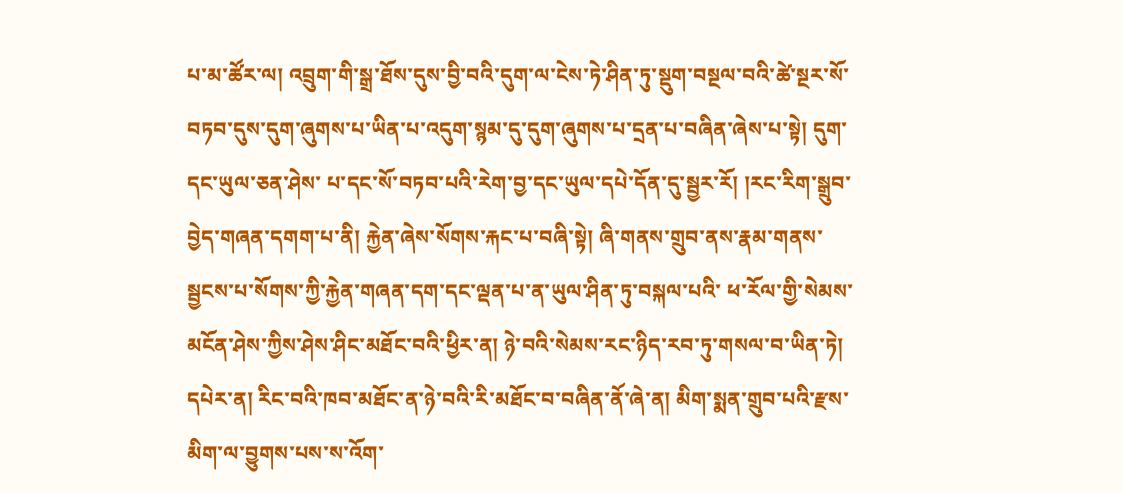པ་མ་ཚོར་ལ། འབྲུག་གི་སྒྲ་ཐོས་དུས་བྱི་བའི་དུག་ལ་ངེས་ཏེ་ཤིན་ཏུ་སྡུག་བསྔལ་བའི་ཚེ་སྔར་སོ་བཏབ་དུས་དུག་ཞུགས་པ་ཡིན་པ་འདུག་སྙམ་དུ་དུག་ཞུགས་པ་དྲན་པ་བཞིན་ཞེས་པ་སྟེ། དུག་དང་ཡུལ་ཅན་ཤེས་ པ་དང་སོ་བཏབ་པའི་རེག་བྱ་དང་ཡུལ་དཔེ་དོན་དུ་སྦྱར་རོ། །རང་རིག་སྒྲུབ་བྱེད་གཞན་དགག་པ་ནི། རྐྱེན་ཞེས་སོགས་རྐང་པ་བཞི་སྟེ། ཞི་གནས་གྲུབ་ནས་རྣམ་གནས་སྦྱངས་པ་སོགས་ཀྱི་རྐྱེན་གཞན་དག་དང་ལྡན་པ་ན་ཡུལ་ཤིན་ཏུ་བསྐལ་པའི་ ཕ་རོལ་གྱི་སེམས་མངོན་ཤེས་ཀྱིས་ཤེས་ཤིང་མཐོང་བའི་ཕྱིར་ན། ཉེ་བའི་སེམས་རང་ཉིད་རབ་ཏུ་གསལ་བ་ཡིན་ཏེ། དཔེར་ན། རིང་བའི་ཁབ་མཐོང་ན་ཉེ་བའི་རི་མཐོང་བ་བཞིན་ནོ་ཞེ་ན། མིག་སྨན་གྲུབ་པའི་རྫས་མིག་ལ་བྱུགས་པས་ས་འོག་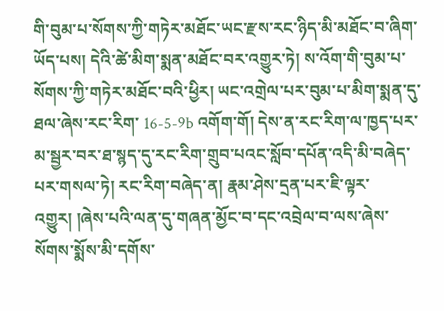གི་བུམ་པ་སོགས་ཀྱི་གཏེར་མཐོང་ཡང་རྫས་རང་ཉིད་མི་མཐོང་བ་ཞིག་ཡོད་པས། དེའི་ཚེ་མིག་སྨན་མཐོང་བར་འགྱུར་ཏེ། ས་འོག་གི་བུམ་པ་སོགས་ཀྱི་གཏེར་མཐོང་བའི་ཕྱིར། ཡང་འགྲེལ་པར་བུམ་པ་མིག་སྨན་དུ་ཐལ་ཞེས་རང་རིག་ 16-5-9b འགོག་གོ། དེས་ན་རང་རིག་ལ་ཁྱད་པར་མ་སྦྱར་བར་ཐ་སྙད་དུ་རང་རིག་གྲུབ་པའང་སློབ་དཔོན་འདི་མི་བཞེད་པར་གསལ་ཏེ། རང་རིག་བཞེད་ན། རྣམ་ཤེས་དྲན་པར་ཇི་ལྟར་འགྱུར། །ཞེས་པའི་ལན་དུ་གཞན་མྱོང་བ་དང་འབྲེལ་བ་ལས་ཞེས་སོགས་སྨོས་མི་དགོས་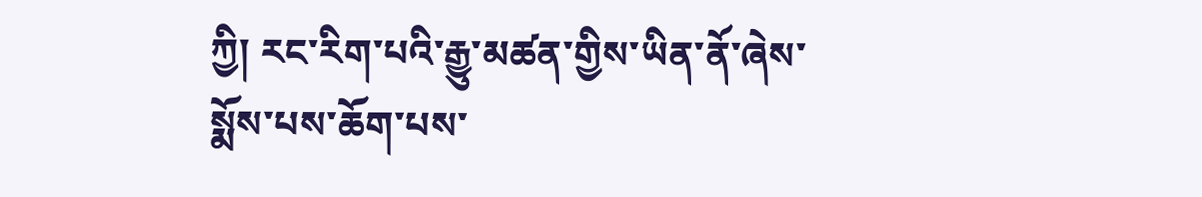ཀྱི། རང་རིག་པའི་རྒྱུ་མཚན་གྱིས་ཡིན་ནོ་ཞེས་སྨོས་པས་ཆོག་པས་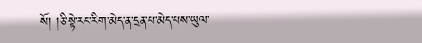སོ། །ཅི་སྟེ་རང་རིག་མེད་ན་དྲན་པ་མེད་པས་ཡུལ་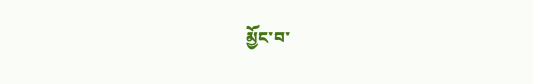མྱོང་བ་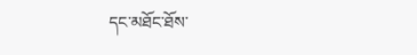དང་མཐོང་ཐོས་